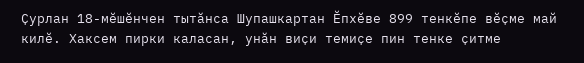Ҫурлан 18-мӗшӗнчен тытӑнса Шупашкартан Ӗпхӗве 899 тенкӗпе вӗҫме май килӗ. Хаксем пирки каласан, унӑн виҫи темиҫе пин тенке ҫитме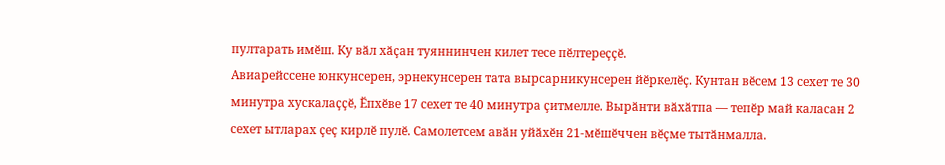пултарать имӗш. Ку вӑл хӑҫан туяннинчен килет тесе пӗлтереҫҫӗ.
Авиарейссене юнкунсерен, эрнекунсерен тата вырсарникунсерен йӗркелӗҫ. Кунтан вӗсем 13 сехет те 30 минутра хускалаҫҫӗ, Ӗпхӗве 17 сехет те 40 минутра ҫитмелле. Вырӑнти вӑхӑтпа — тепӗр май каласан 2 сехет ытларах ҫеҫ кирлӗ пулӗ. Самолетсем авӑн уйӑхӗн 21-мӗшӗччен вӗҫме тытӑнмалла.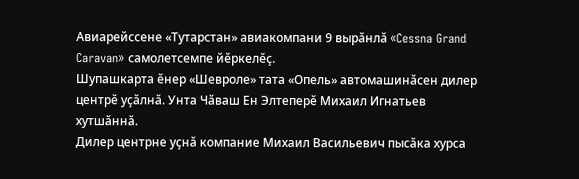Авиарейссене «Тутарстан» авиакомпани 9 вырӑнлӑ «Cessna Grand Caravan» самолетсемпе йӗркелӗҫ.
Шупашкарта ӗнер «Шевроле» тата «Опель» автомашинӑсен дилер центрӗ уҫӑлнӑ. Унта Чӑваш Ен Элтеперӗ Михаил Игнатьев хутшӑннӑ.
Дилер центрне уҫнӑ компание Михаил Васильевич пысӑка хурса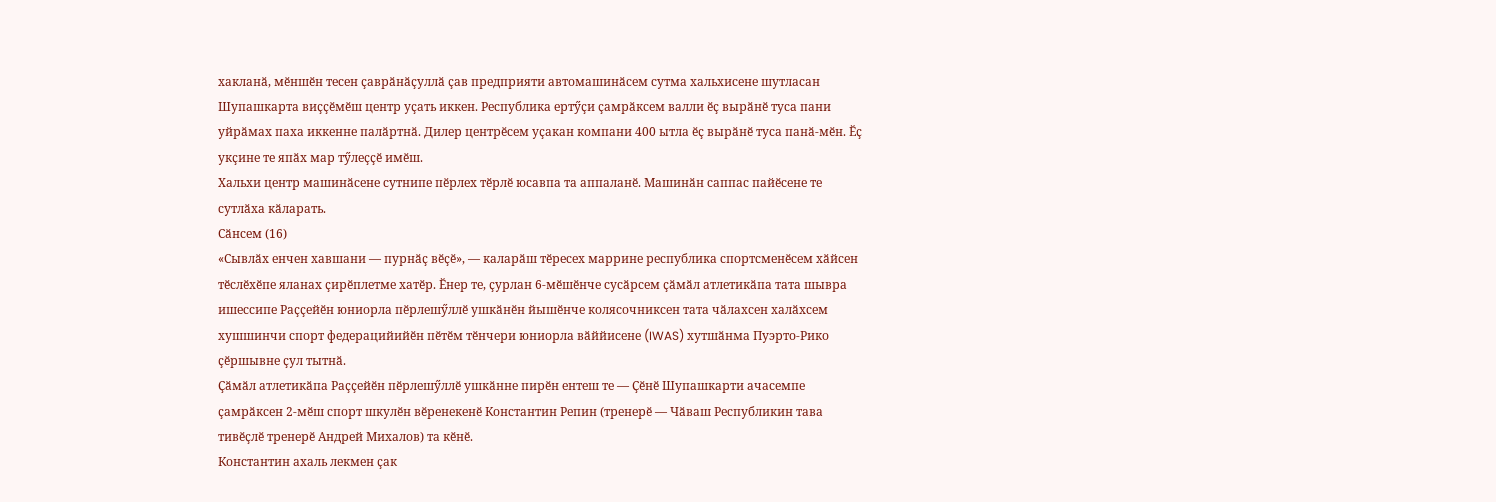хакланӑ, мӗншӗн тесен ҫаврӑнӑҫуллӑ ҫав предприяти автомашинӑсем сутма хальхисене шутласан Шупашкарта виҫҫӗмӗш центр уҫать иккен. Республика ертӳҫи ҫамрӑксем валли ӗҫ вырӑнӗ туса пани уйрӑмах паха иккенне палӑртнӑ. Дилер центрӗсем уҫакан компани 400 ытла ӗҫ вырӑнӗ туса панӑ-мӗн. Ӗҫ укҫине те япӑх мар тӳлеҫҫӗ имӗш.
Хальхи центр машинӑсене сутнипе пӗрлех тӗрлӗ юсавпа та аппаланӗ. Машинӑн саппас пайӗсене те сутлӑха кӑларать.
Сӑнсем (16)
«Сывлӑх енчен хавшани — пурнӑҫ вӗҫӗ», — каларӑш тӗресех маррине республика спортсменӗсем хӑйсен тӗслӗхӗпе яланах ҫирӗплетме хатӗр. Ӗнер те, ҫурлан 6-мӗшӗнче сусӑрсем ҫӑмӑл атлетикӑпа тата шывра ишессипе Раҫҫейӗн юниорла пӗрлешӳллӗ ушкӑнӗн йышӗнче колясочниксен тата чӑлахсен халӑхсем хушшинчи спорт федерацийийӗн пӗтӗм тӗнчери юниорла вӑййисене (IWAS) хутшӑнма Пуэрто-Рико ҫӗршывне ҫул тытнӑ.
Ҫӑмӑл атлетикӑпа Раҫҫейӗн пӗрлешӳллӗ ушкӑнне пирӗн ентеш те — Ҫӗнӗ Шупашкарти ачасемпе ҫамрӑксен 2-мӗш спорт шкулӗн вӗренекенӗ Константин Репин (тренерӗ — Чӑваш Республикин тава тивӗҫлӗ тренерӗ Андрей Михалов) та кӗнӗ.
Константин ахаль лекмен ҫак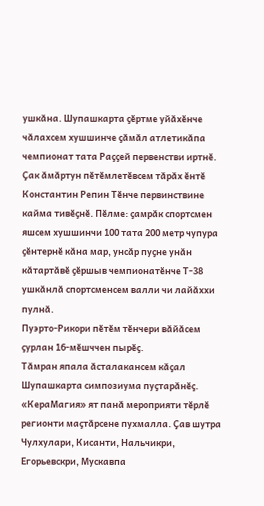ушкӑна. Шупашкарта ҫӗртме уйӑхӗнче чӑлахсем хушшинче ҫӑмӑл атлетикӑпа чемпионат тата Раҫҫей первенстви иртнӗ. Ҫак ӑмӑртун пӗтӗмлетӗвсем тӑрӑх ӗнтӗ Константин Репин Тӗнче первинствине кайма тивӗҫнӗ. Пӗлме: ҫамрӑк спортсмен яшсем хушшинчи 100 тата 200 метр чупура ҫӗнтернӗ кӑна мар, унсӑр пуҫне унӑн кӑтартӑвӗ ҫӗршыв чемпионатӗнче Т-38 ушкӑнлӑ спортсменсем валли чи лайӑххи пулнӑ.
Пуэрто-Рикори пӗтӗм тӗнчери вӑйӑсем ҫурлан 16-мӗшччен пырӗҫ.
Тӑмран япала ӑсталакансем кӑҫал Шупашкарта симпозиума пуҫтарӑнӗҫ. «КераМагия» ят панӑ мероприяти тӗрлӗ регионти маҫтӑрсене пухмалла. Ҫав шутра Чулхулари, Кисанти, Нальчикри, Егорьевскри, Мускавпа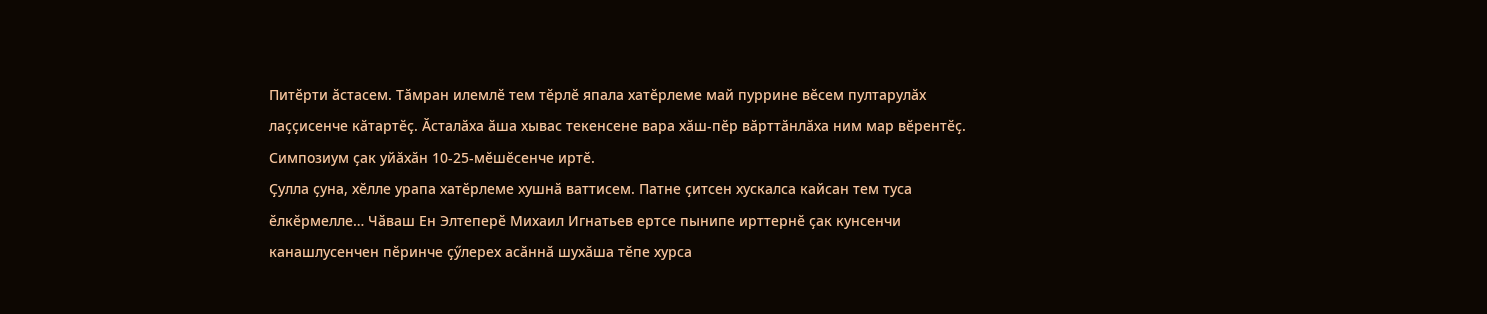Питӗрти ӑстасем. Тӑмран илемлӗ тем тӗрлӗ япала хатӗрлеме май пуррине вӗсем пултарулӑх лаҫҫисенче кӑтартӗҫ. Ӑсталӑха ӑша хывас текенсене вара хӑш-пӗр вӑрттӑнлӑха ним мар вӗрентӗҫ.
Симпозиум ҫак уйӑхӑн 10-25-мӗшӗсенче иртӗ.
Ҫулла ҫуна, хӗлле урапа хатӗрлеме хушнӑ ваттисем. Патне ҫитсен хускалса кайсан тем туса ӗлкӗрмелле… Чӑваш Ен Элтеперӗ Михаил Игнатьев ертсе пынипе ирттернӗ ҫак кунсенчи канашлусенчен пӗринче ҫӳлерех асӑннӑ шухӑша тӗпе хурса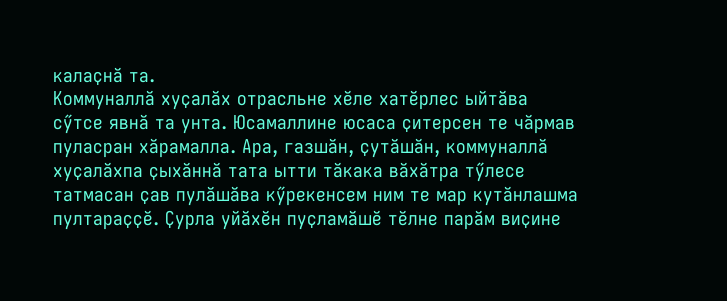калаҫнӑ та.
Коммуналлӑ хуҫалӑх отрасльне хӗле хатӗрлес ыйтӑва сӳтсе явнӑ та унта. Юсамаллине юсаса ҫитерсен те чӑрмав пуласран хӑрамалла. Ара, газшӑн, ҫутӑшӑн, коммуналлӑ хуҫалӑхпа ҫыхӑннӑ тата ытти тӑкака вӑхӑтра тӳлесе татмасан ҫав пулӑшӑва кӳрекенсем ним те мар кутӑнлашма пултараҫҫӗ. Ҫурла уйӑхӗн пуҫламӑшӗ тӗлне парӑм виҫине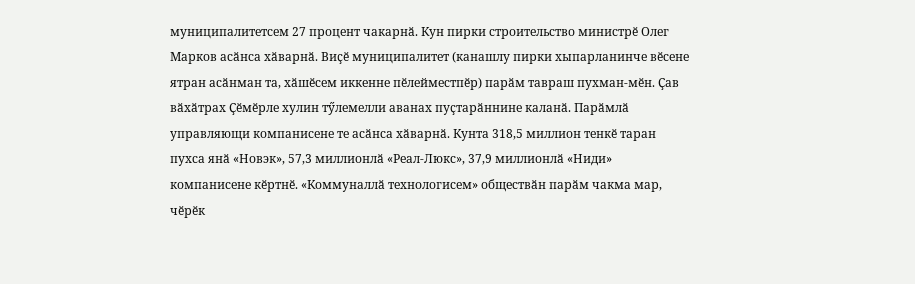муниципалитетсем 27 процент чакарнӑ. Кун пирки строительство министрӗ Олег Марков асӑнса хӑварнӑ. Виҫӗ муниципалитет (канашлу пирки хыпарланинче вӗсене ятран асӑнман та, хӑшӗсем иккенне пӗлейместпӗр) парӑм тавраш пухман-мӗн. Ҫав вӑхӑтрах Ҫӗмӗрле хулин тӳлемелли аванах пуҫтарӑннине каланӑ. Парӑмлӑ управляющи компанисене те асӑнса хӑварнӑ. Кунта 318,5 миллион тенкӗ таран пухса янӑ «Новэк», 57,3 миллионлӑ «Реал-Люкс», 37,9 миллионлӑ «Ниди» компанисене кӗртнӗ. «Коммуналлӑ технологисем» обществӑн парӑм чакма мар, чӗрӗк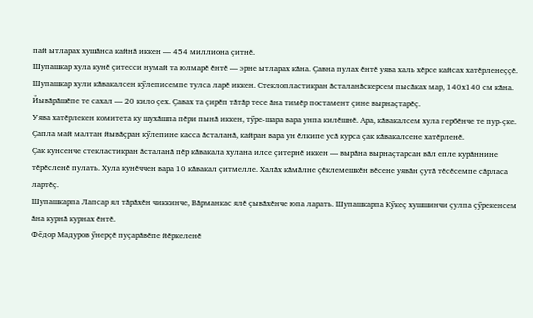пай ытларах хушӑнса кайнӑ иккен — 454 миллиона ҫитнӗ.
Шупашкар хула кунӗ ҫитесси нумай та юлмарӗ ӗнтӗ — эрне ытларах кӑна. Ҫавна пулах ӗнтӗ уява халь хӗрсе кайсах хатӗрленеҫҫӗ.
Шупашкар хули кӑвакалсен кӳлеписемпе тулса ларӗ иккен. Стеклопластикран ӑсталанӑскерсем пысӑках мар, 140х140 см кӑна. Йывӑрӑшӗпе те сахал — 20 кило ҫех. Ҫавах та ҫирӗп тӑтӑр тесе ӑна тимӗр постамент ҫине вырнаҫтарӗҫ.
Уява хатӗрлекен комитета ку шухӑшпа пӗри пынӑ иккен, тӳре-шара вара унпа килӗшнӗ. Ара, кӑвакалсем хула гербӗнче те пур-ҫке. Ҫапла май малтан йывӑҫран кӳлепине касса ӑсталанӑ, кайран вара ун ӗлкипе усӑ курса ҫак кӑвакалсене хатӗрленӗ.
Ҫак кунсенче стекластикран ӑсталанӑ пӗр кӑвакала хулана илсе ҫитернӗ иккен — вырӑна вырнаҫтарсан вӑл епле курӑннине тӗрӗсленӗ пулать. Хула кунӗччен вара 10 кӑвакал ҫитмелле. Халӑх кӑмӑлне ҫӗклемешкӗн вӗсене уявӑн ҫутӑ тӗсӗсемпе сӑрласа лартӗҫ.
Шупашкарпа Лапсар ял тӑрӑхӗн чиккинче, Вӑрманкас ялӗ ҫывӑхӗнче юпа ларать. Шупашкарпа Кӳкеҫ хушшинчи ҫулпа ҫӳрекенсем ӑна курнӑ курнах ӗнтӗ.
Фёдор Мадуров ӳнерҫӗ пуҫарӑвӗпе йӗркеленӗ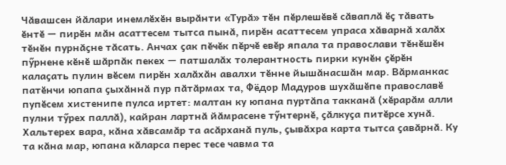Чӑвашсен йӑлари инемлӗхӗн вырӑнти «Турӑ» тӗн пӗрлешӗвӗ сӑваплӑ ӗҫ тӑвать ӗнтӗ — пирӗн мӑн асаттесем тытса пынӑ, пирӗн асаттесем упраса хӑварнӑ халӑх тӗнӗн пурнӑҫне тӑсать. Анчах ҫак пӗчӗк пӗрчӗ евӗр япала та православи тӗнӗшӗн пӳрнене кӗнӗ шӑрпӑк пекех — патшалӑх толерантность пирки кунӗн ҫӗрӗн калаҫать пулин вӗсем пирӗн халӑхӑн авалхи тӗнне йышӑнасшӑн мар. Вӑрманкас патӗнчи юпапа ҫыхӑннӑ пур пӑтӑрмах та, Фёдор Мадуров шухӑшӗпе православӗ пупӗсем хистенипе пулса иртет: малтан ку юпана пуртӑпа такканӑ (хӗрарӑм алли пулни тӳрех паллӑ), кайран лартнӑ йӑмрасене тӳнтернӗ, ҫӑлкуҫа питӗрсе хунӑ. Хальтерех вара, кӑна хӑвсамӑр та асӑрханӑ пуль, ҫывӑхра карта тытса ҫавӑрнӑ. Ку та кӑна мар, юпана кӑларса перес тесе чавма та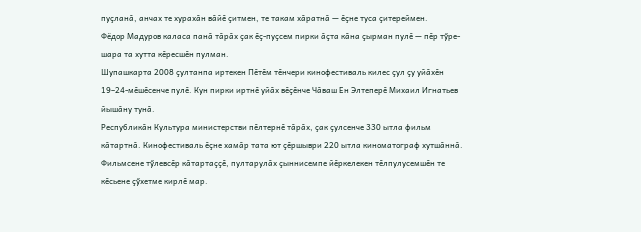пуҫланӑ, анчах те хурахӑн вӑйӗ ҫитмен, те такам хӑратнӑ — ӗҫне туса ҫитереймен.
Фёдор Мадуров каласа панӑ тӑрӑх ҫак ӗҫ-пуҫсем пирки ӑҫта кӑна ҫырман пулӗ — пӗр тӳре-шара та хутта кӗресшӗн пулман.
Шупашкарта 2008 ҫултанпа иртекен Пӗтӗм тӗнчери кинофестиваль килес ҫул ҫу уйӑхӗн 19–24-мӗшӗсенче пулӗ. Кун пирки иртнӗ уйӑх вӗҫӗнче Чӑваш Ен Элтеперӗ Михаил Игнатьев йышӑну тунӑ.
Республикӑн Культура министерстви пӗлтернӗ тӑрӑх, ҫак ҫулсенче 330 ытла фильм кӑтартнӑ. Кинофестиваль ӗҫне хамӑр тата ют ҫӗршыври 220 ытла киноматограф хутшӑннӑ. Фильмсене тӳлевсӗр кӑтартаҫҫӗ, пултарулӑх ҫыннисемпе йӗркелекен тӗлпулусемшӗн те кӗсьене ҫӳхетме кирлӗ мар.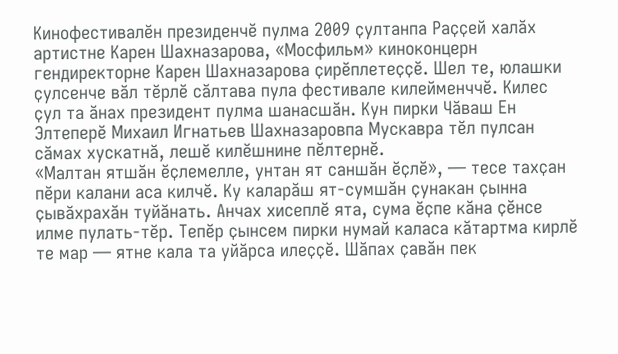Кинофестивалӗн президенчӗ пулма 2009 ҫултанпа Раҫҫей халӑх артистне Карен Шахназарова, «Мосфильм» киноконцерн гендиректорне Карен Шахназарова ҫирӗплетеҫҫӗ. Шел те, юлашки ҫулсенче вӑл тӗрлӗ сӑлтава пула фестивале килейменччӗ. Килес ҫул та ӑнах президент пулма шанасшӑн. Кун пирки Чӑваш Ен Элтеперӗ Михаил Игнатьев Шахназаровпа Мускавра тӗл пулсан сӑмах хускатнӑ, лешӗ килӗшнине пӗлтернӗ.
«Малтан ятшӑн ӗҫлемелле, унтан ят саншӑн ӗҫлӗ», — тесе тахҫан пӗри калани аса килчӗ. Ку каларӑш ят-сумшӑн ҫунакан ҫынна ҫывӑхрахӑн туйӑнать. Анчах хисеплӗ ята, сума ӗҫпе кӑна ҫӗнсе илме пулать-тӗр. Тепӗр ҫынсем пирки нумай каласа кӑтартма кирлӗ те мар — ятне кала та уйӑрса илеҫҫӗ. Шӑпах ҫавӑн пек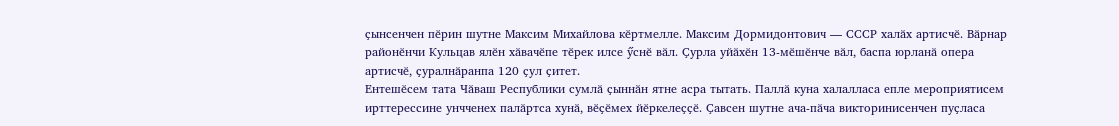ҫынсенчен пӗрин шутне Максим Михайлова кӗртмелле. Максим Дормидонтович — СССР халӑх артисчӗ. Вӑрнар районӗнчи Кульцав ялӗн хӑвачӗпе тӗрек илсе ӳснӗ вӑл. Ҫурла уйӑхӗн 13-мӗшӗнче вӑл, баспа юрланӑ опера артисчӗ, ҫуралнӑранпа 120 ҫул ҫитет.
Ентешӗсем тата Чӑваш Республики сумлӑ ҫыннӑн ятне асра тытать. Паллӑ куна халалласа епле мероприятисем ирттерессине унчченех палӑртса хунӑ, вӗҫӗмех йӗркелеҫҫӗ. Ҫавсен шутне ача-пӑча викторинисенчен пуҫласа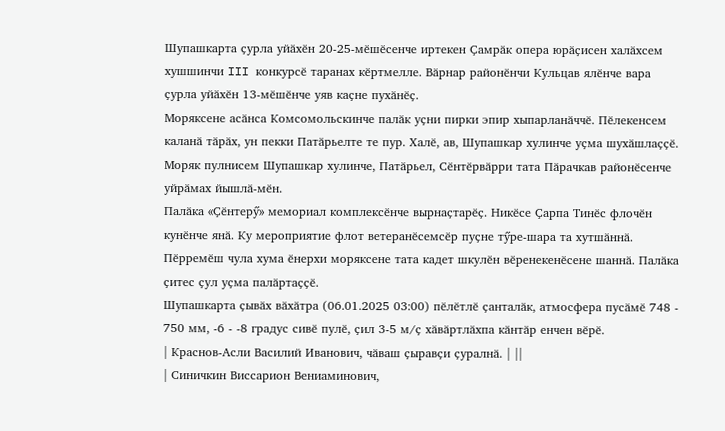Шупашкарта ҫурла уйӑхӗн 20-25-мӗшӗсенче иртекен Ҫамрӑк опера юрӑҫисен халӑхсем хушшинчи III конкурсӗ таранах кӗртмелле. Вӑрнар районӗнчи Кульцав ялӗнче вара ҫурла уйӑхӗн 13-мӗшӗнче уяв каҫне пухӑнӗҫ.
Моряксене асӑнса Комсомольскинче палӑк уҫни пирки эпир хыпарланӑччӗ. Пӗлекенсем каланӑ тӑрӑх, ун пекки Патӑрьелте те пур. Халӗ, ав, Шупашкар хулинче уҫма шухӑшлаҫҫӗ. Моряк пулнисем Шупашкар хулинче, Патӑрьел, Сӗнтӗрвӑрри тата Пӑрачкав районӗсенче уйрӑмах йышлӑ-мӗн.
Палӑка «Ҫӗнтерӳ» мемориал комплексӗнче вырнаҫтарӗҫ. Никӗсе Ҫарпа Тинӗс флочӗн кунӗнче янӑ. Ку мероприятие флот ветеранӗсемсӗр пуҫне тӳре-шара та хутшӑннӑ. Пӗрремӗш чула хума ӗнерхи моряксене тата кадет шкулӗн вӗренекенӗсене шаннӑ. Палӑка ҫитес ҫул уҫма палӑртаҫҫӗ.
Шупашкарта ҫывӑх вӑхӑтра (06.01.2025 03:00) пӗлӗтлӗ ҫанталӑк, атмосфера пусӑмӗ 748 - 750 мм, -6 - -8 градус сивӗ пулӗ, ҫил 3-5 м/ҫ хӑвӑртлӑхпа кӑнтӑр енчен вӗрӗ.
| Краснов-Асли Василий Иванович, чӑваш ҫыравҫи ҫуралнӑ. | ||
| Синичкин Виссарион Вениаминович,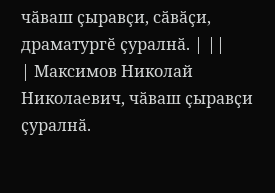чӑваш ҫыравҫи, сӑвӑҫи, драматургӗ ҫуралнӑ. | ||
| Максимов Николай Николаевич, чӑваш ҫыравҫи ҫуралнӑ.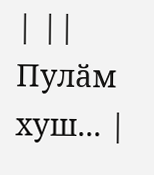| ||
Пулӑм хуш... |